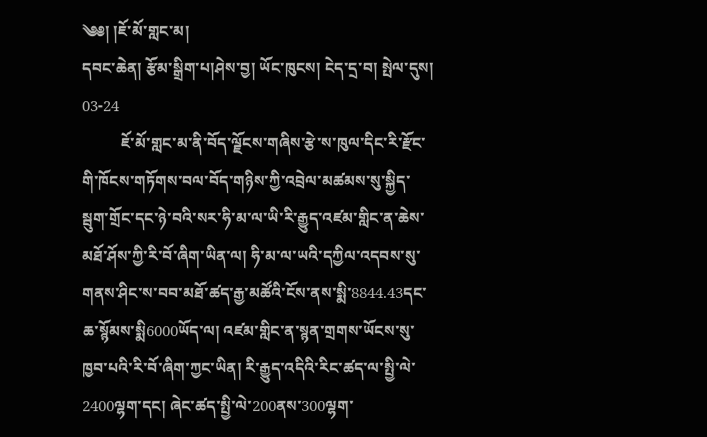༄༅། །ཇོ་མོ་གླང་མ།
དབང་ཆེན། རྩོམ་སྒྲིག་པ།ཤེས་བྱ། ཡོང་ཁུངས། ངེད་དྲ་བ། སྤེལ་དུས། 03-24
          ཇོ་མོ་གླང་མ་ནི་བོད་ལྗོངས་གཞིས་རྩེ་ས་ཁུལ་དིང་རི་རྫོང་གི་ཁོངས་གཏོགས་བལ་བོད་གཉིས་ཀྱི་འབྲེལ་མཚམས་སུ་སྐྱིད་སྦུག་གྲོང་དང་ཉེ་བའི་སར་ཧི་མ་ལ་ཡི་རི་རྒྱུད་འཛམ་གླིང་ན་ཆེས་མཐོ་ཤོས་ཀྱི་རི་བོ་ཞིག་ཡིན་ལ། ཧི་མ་ལ་ཡའི་དཀྱིལ་འདབས་སུ་གནས་ཤིང་ས་བབ་མཐོ་ཚད་རྒྱ་མཚོའི་ངོས་ནས་སྨི་8844.43དང་ཆ་སྙོམས་སྨི6000ཡོད་ལ། འཛམ་གླིང་ན་སྙན་གྲགས་ཡོངས་སུ་ཁྱབ་པའི་རི་བོ་ཞིག་ཀྱང་ཡིན། རི་རྒྱུད་འདིའི་རིང་ཚད་ལ་སྤྱི་ལེ་2400ལྷག་དང། ཞེང་ཚད་སྤྱི་ལེ་200ནས་300ལྷག་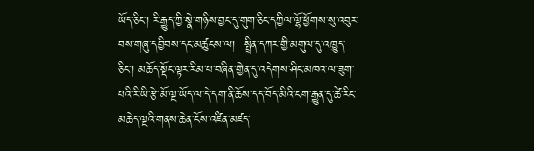ཡོད་ཅིང་། རི་རྒྱུད་ཀྱི་སྣེ་གཉིས་བྱང་དུ་གུག་ཅིང་དཀྱིལ་ལྷོ་ཕྱོགས་སུ་འབུར་བས་གཞུ་དབྱིབས་དང་མཚུངས་ལ།  སྤྲིན་དཀར་གྱི་མགུལ་དུ་འཁྱུད་ཅིང་། མཆོད་སྡོང་ལྟར་རིམ་པ་བཞིན་གྱེན་དུ་འདེགས་ཤིང་མཁའ་ལ་ཟུག་པའི་རི་ཡི་རྩེ་མོ་ལྔ་ཡོད་ལ་དེ་དག་ནི་ཆོས་དད་བོད་མིའི་ངག་རྒྱུན་དུ་ཚེ་རིང་མཆེད་ལྔའི་གནས་ཆེན་ངོས་འཛིན་མཛད་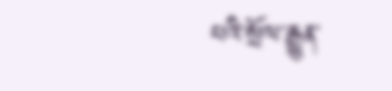པའི་སྲོལ་རྒྱུན་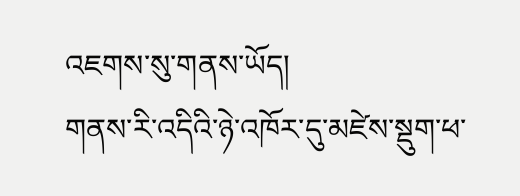འཇགས་སུ་གནས་ཡོད།
གནས་རི་འདིའི་ཉེ་འཁོར་དུ་མཛེས་སྡུག་ཕ་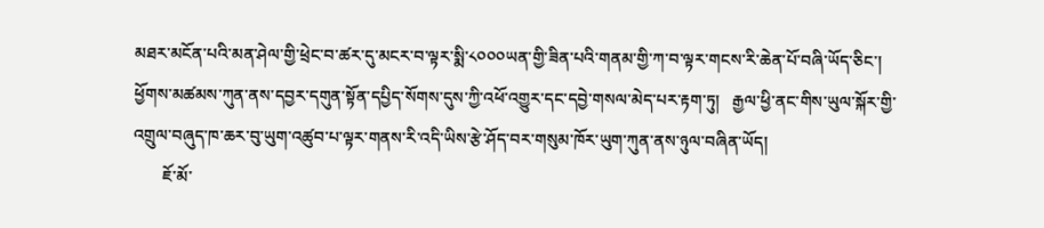མཐར་མངོན་པའི་མན་ཤེལ་གྱི་ཕྲེང་བ་ཚར་དུ་མངར་བ་ལྟར་སྨི་༨༠༠༠ཡན་གྱི་ཟིན་པའི་གནམ་གྱི་ཀ་བ་ལྟར་གངས་རི་ཆེན་པོ་བཞི་ཡོད་ཅིང་།   ཕྱོགས་མཚམས་ཀུན་ནས་དབྱར་དགུན་སྟོན་དཔྱིད་སོགས་དུས་ཀྱི་འཕོ་འགྱུར་དང་དབྱེ་གསལ་མེད་པར་རྟག་ཏུ།   རྒྱལ་ཕྱི་ནང་གིས་ཡུལ་སྐོར་གྱི་འགྲུལ་བཞུད་ཁ་ཆར་བུ་ཡུག་འཚུབ་པ་ལྟར་གནས་རི་འདི་ཡིས་རྩེ་ཤོད་བར་གསུམ་ཁོར་ཡུག་ཀུན་ནས་ཉུལ་བཞིན་ཡོད།
       ཇོ་མོ་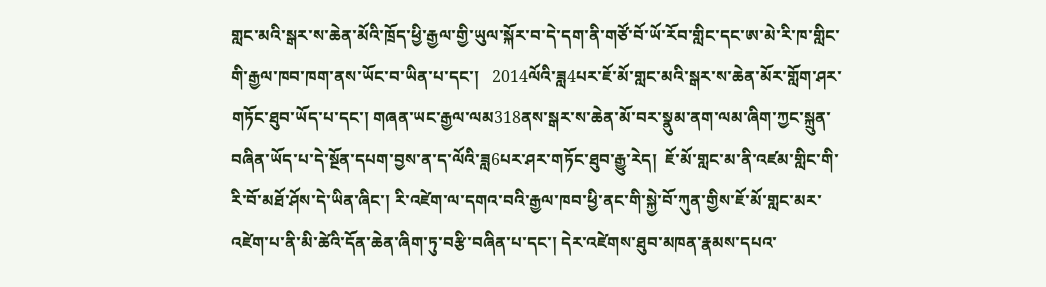གླང་མའི་སྒར་ས་ཆེན་མོའི་ཁྲོད་ཕྱི་རྒྱལ་གྱི་ཡུལ་སྐོར་བ་དེ་དག་ནི་གཙོ་བོ་ཡོ་རོབ་གླིང་དང་ཨ་མེ་རི་ཁ་གླིང་གི་རྒྱལ་ཁབ་ཁག་ནས་ཡོང་བ་ཡིན་པ་དང་།   2014ལོའི་ཟླ4པར་ཇོ་མོ་གླང་མའི་སྒར་ས་ཆེན་མོར་གློག་ཤར་གཏོང་ཐུབ་ཡོད་པ་དང་། གཞན་ཡང་རྒྱལ་ལམ318ནས་སྒར་ས་ཆེན་མོ་བར་སྣུམ་ནག་ལམ་ཞིག་ཀྱང་སྐྲུན་བཞིན་ཡོད་པ་དེ་སྔོན་དཔག་བྱས་ན་ད་ལོའི་ཟླ6པར་ཤར་གཏོང་ཐུབ་རྒྱུ་རེད།  ཇོ་མོ་གླང་མ་ནི་འཛམ་གླིང་གི་རི་བོ་མཐོ་ཤོས་དེ་ཡིན་ཞིང་། རི་འཛེག་ལ་དགའ་བའི་རྒྱལ་ཁབ་ཕྱི་ནང་གི་སྐྱེ་བོ་ཀུན་གྱིས་ཇོ་མོ་གླང་མར་འཛེག་པ་ནི་མི་ཚེའི་དོན་ཆེན་ཞིག་ཏུ་བརྩི་བཞིན་པ་དང་། དེར་འཛེགས་ཐུབ་མཁན་རྣམས་དཔའ་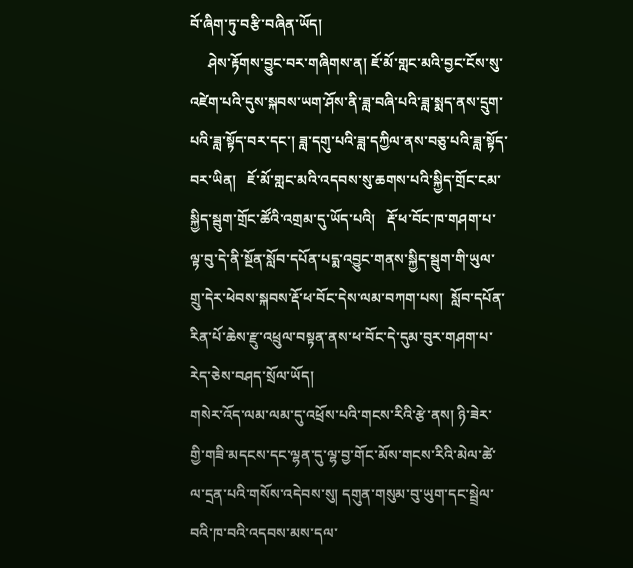བོ་ཞིག་ཏུ་བརྩི་བཞིན་ཡོད།
     ཤེས་རྟོགས་བྱུང་བར་གཞིགས་ན། ཇོ་མོ་གླང་མའི་བྱང་ངོས་སུ་འཛེག་པའི་དུས་སྐབས་ཡག་ཤོས་ནི་ཟླ་བཞི་པའི་ཟླ་སྨད་ནས་དྲུག་པའི་ཟླ་སྟོད་བར་དང་། ཟླ་དགུ་པའི་ཟླ་དཀྱིལ་ནས་བཅུ་པའི་ཟླ་སྟོད་བར་ཡིན།   ཇོ་མོ་གླང་མའི་འདབས་སུ་ཆགས་པའི་སྐྱིད་གྲོང་ངམ་སྐྱིད་སྦུག་གྲོང་ཚོའི་འགྲམ་དུ་ཡོད་པའི།   རྡོ་ཕ་བོང་ཁ་གཤག་པ་ལྟ་བུ་དེ་ནི་སྔོན་སློབ་དཔོན་པདྨ་འབྱུང་གནས་སྐྱིད་སྦུག་གི་ཡུལ་གྲུ་དེར་ཕེབས་སྐབས་རྡོ་ཕ་བོང་དེས་ལམ་བཀག་པས།  སློབ་དཔོན་རིན་པོ་ཆེས་རྫུ་འཕྲུལ་བསྟན་ནས་ཕ་བོང་དེ་དུམ་བུར་གཤག་པ་རེད་ཅེས་བཤད་སྲོལ་ཡོད།
གསེར་འོད་ལམ་ལམ་དུ་འཕྲོས་པའི་གངས་རིའི་རྩེ་ནས། ཉི་ཟེར་གྱི་གཟི་མདངས་དང་ལྷན་དུ་ལྷ་བྱ་གོང་མོས་གངས་རིའི་མེལ་ཚེ་ལ་དྲན་པའི་གསོས་འདེབས་སུ། དགུན་གསུམ་བུ་ཡུག་དང་སྦྲེལ་བའི་ཁ་བའི་འདབས་མས་དལ་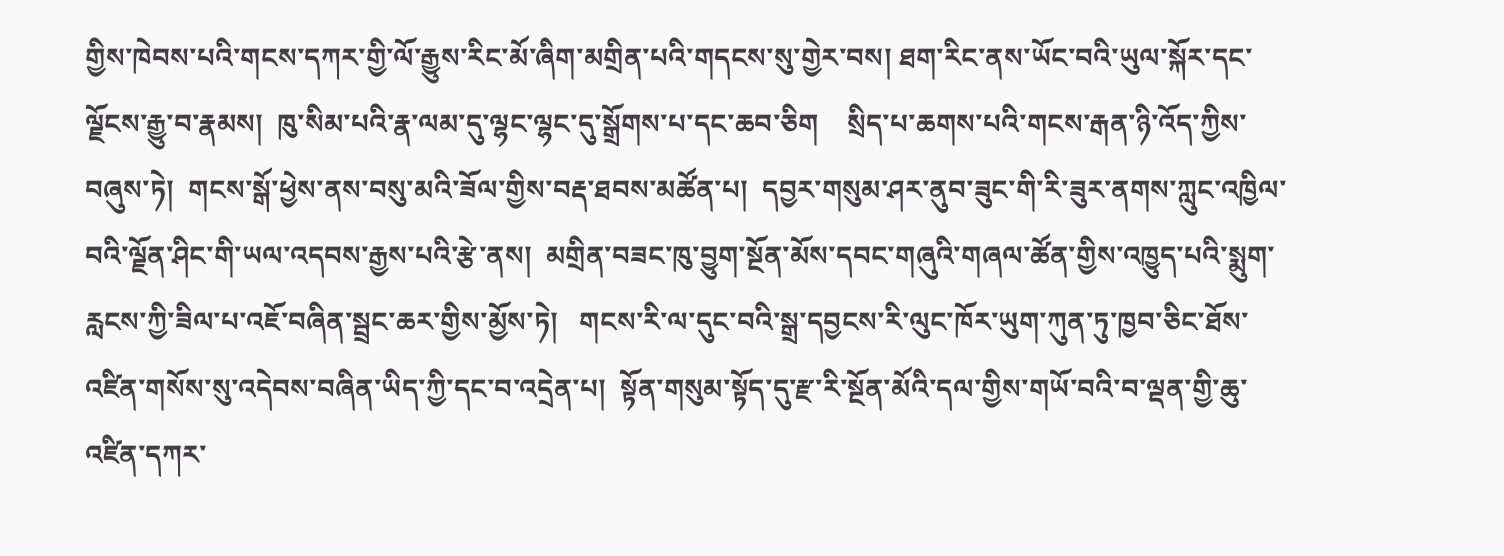གྱིས་ཁེབས་པའི་གངས་དཀར་གྱི་ལོ་རྒྱུས་རིང་མོ་ཞིག་མགྲིན་པའི་གདངས་སུ་གྱེར་བས། ཐག་རིང་ནས་ཡོང་བའི་ཡུལ་སྐོར་དང་ལྗོངས་རྒྱུ་བ་རྣམས།  ཁུ་སིམ་པའི་རྣ་ལམ་དུ་ལྷང་ལྷང་དུ་སྒྲོགས་པ་དང་ཆབ་ཅིག    སྲིད་པ་ཆགས་པའི་གངས་རྒན་ཉི་འོད་ཀྱིས་བཞུས་ཏེ།  གངས་སྒོ་ཕྱེས་ནས་བསུ་མའི་ཟོལ་གྱིས་བརྡ་ཐབས་མཚོན་པ།  དབྱར་གསུམ་ཤར་ནུབ་ཟུང་གི་རི་ཟུར་ནགས་ཀླུང་འཁྱིལ་བའི་ལྗོན་ཤིང་གི་ཡལ་འདབས་རྒྱས་པའི་རྩེ་ནས།  མགྲིན་བཟང་ཁུ་བྱུག་སྔོན་མོས་དབང་གཞུའི་གཞལ་ཚོན་གྱིས་འཁྱུད་པའི་སྨུག་རླངས་ཀྱི་ཟིལ་པ་འཇོ་བཞིན་སྦྲང་ཆར་གྱིས་མྱོས་ཏེ།   གངས་རི་ལ་དུང་བའི་སྒྲ་དབྱངས་རི་ལུང་ཁོར་ཡུག་ཀུན་ཏུ་ཁྱབ་ཅིང་ཐོས་འཛིན་གསོས་སུ་འདེབས་བཞིན་ཡིད་ཀྱི་དང་བ་འདྲེན་པ།  སྟོན་གསུམ་སྟོད་དུ་རྫ་རི་སྔོན་མོའི་དལ་གྱིས་གཡོ་བའི་བ་ལྡན་གྱི་ཆུ་འཛིན་དཀར་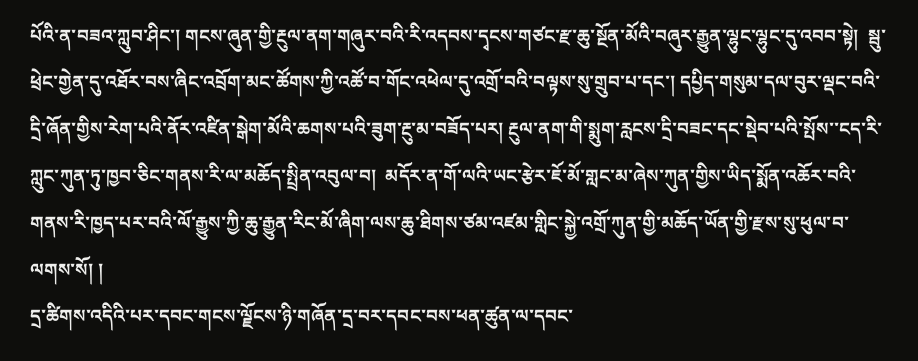པོའི་ན་བཟའ་ཀླུབ་ཤིང་། གངས་ཞུན་གྱི་རྔུལ་ནག་གཞུར་བའི་རི་འདབས་དྭངས་གཙང་རྫ་ཆུ་སྔོན་མོའི་བཞུར་རྒྱུན་ལྷུང་ལྷུང་དུ་འབབ་སྟེ།  སྦུ་ཕྲེང་གྱེན་དུ་འཐོར་བས་ཞིང་འབྲོག་མང་ཚོགས་ཀྱི་འཚོ་བ་གོང་འཕེལ་དུ་འགྲོ་བའི་བལྟས་སུ་གྲུབ་པ་དང་། དཔྱིད་གསུམ་དལ་བུར་ལྡང་བའི་དྲི་ཞོན་གྱིས་རེག་པའི་ནོར་འཛིན་སྒེག་མོའི་ཆགས་པའི་ཟུག་རྔུ་མ་བཟོད་པར། རྔུལ་ནག་གི་སྨུག་རླངས་དྲི་བཟང་དང་སྡེབ་པའི་སྤོས་་ངད་རི་ཀླུང་ཀུན་ཏུ་ཁྱབ་ཅིང་གནས་རི་ལ་མཆོད་སྤྲིན་འབུལ་བ།  མདོར་ན་གོ་ལའི་ཡང་རྩེར་ཇོ་མོ་གླང་མ་ཞེས་ཀུན་གྱིས་ཡིད་སྨོན་འཆོར་བའི་གནས་རི་ཁྱད་པར་བའི་ལོ་རྒྱུས་ཀྱི་ཆུ་རྒྱུན་རིང་མོ་ཞིག་ལས་ཆུ་ཐིགས་ཙམ་འཛམ་གླིང་སྐྱེ་འགྲོ་ཀུན་གྱི་མཆོད་ཡོན་གྱི་རྫས་སུ་ཕུལ་བ་ལགས་སོ། །
དྲ་ཚིགས་འདིའི་པར་དབང་གངས་ལྗོངས་ཉི་གཞོན་དྲ་བར་དབང་བས་ཕན་ཚུན་ལ་དབང་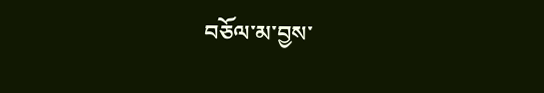བཅོལ་མ་བྱས་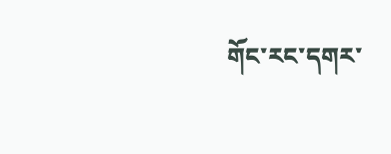གོང་རང་དགར་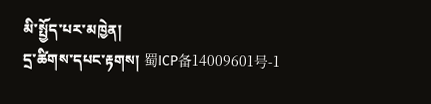མི་སྤྱོད་པར་མཁྱེན།
དྲ་ཚིགས་དཔང་རྟགས། 蜀ICP备14009601号-1